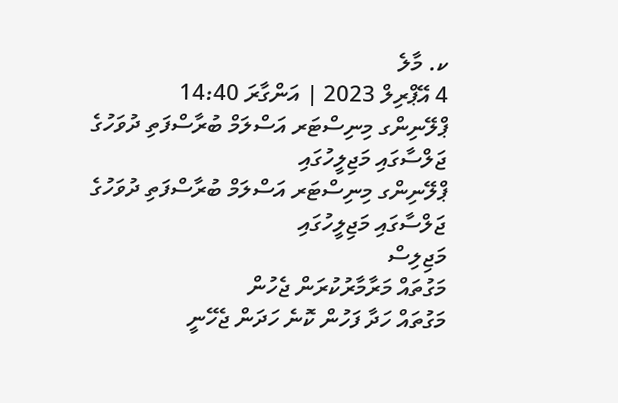ކ. މާލެ
4 އޭޕްރިލް 2023 | އަންގާރަ 14:40
ޕްލޭނިންގ މިނިސްޓަރ އަސްލަމް ބުރާސްފަތި ދުވަހުގެ ޖަލްސާގައި މަޖިލީހުގައި
ޕްލޭނިންގ މިނިސްޓަރ އަސްލަމް ބުރާސްފަތި ދުވަހުގެ ޖަލްސާގައި މަޖިލީހުގައި
މަޖިލިސް
މަގުތައް މަރާމާރުކުރަން ޖެހުން
މަގުތައް ހަދާ ފަހުން ކޮނެ ހަދަން ޖެހޭނީ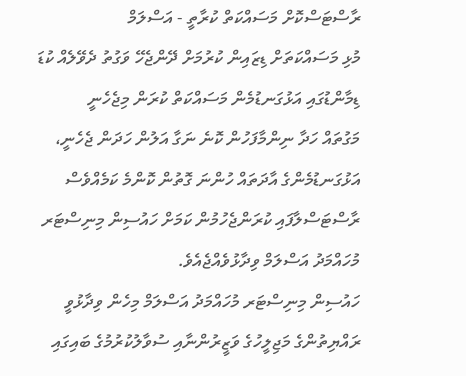ރާސްޓަސްކޮށް މަސައްކަތް ކުރާތީ - އަސްލަމް
މުޅި މަސައްކަތަށް ޑިޒައިން ކުރުމަށް ދޭންޖެހޭ ވަގުތު ދެވޭލެއް ކުޑަ
ޑިމާންޑުގައި އަޅުގަނޑުމެން މަސައްކަތް ކުރަން މިޖެހެނީ
މަގުތައް ހަދާ ނިންމާފަހުން ކޮނެ ނަގާ އަލުން ހަދަން ޖެހެނީ، އަޅުގަނޑުމެންގެ އާދަތައް ހުންނަ ގޮތުން ކޮންމެ ކަމެއްވެސް ރާސްޓަސްލާފައި ކުރަންޖެހުމުން ކަމަށް ހައުސިން މިނިސްޓަރ މުހައްމަދު އަސްލަމް ވިދާޅުވެއްޖެއެވެ.
ހައުސިން މިނިސްޓަރ މުހައްމަދު އަސްލަމް މިހެން ވިދާޅުވީ ރައްޔިތުންގެ މަޖިލީހުގެ ވަޒީރުންނާއި ސުވާލުކުރުމުގެ ބައިގައި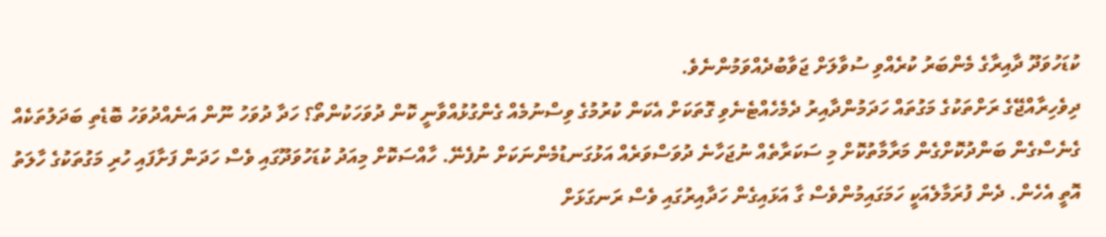ކުޑަހުވަދޫ ދާއިރާގެ މެންބަރު ކުރެއްވި ސުވާލަށް ޖަވާބުދެއްވަމުންނެވެ.
ދިވެހިރާއްޖޭގެ ރަށްތަކުގެ މަގުތައް ހަދަމުންދާއިރު ދެމެހެއްޓެނެވި ގޮތަކަށް އެކަން ކުރުމުގެ ވިސްނުމެއް ގެންގުޅުއްވާނީ ކޮން ދުވަހަކުންތޯ؟ ހަދާ ދުވަހު ނޫން އަނެއްދުވަހު ބޮޑެތި ބަދަލުތަކެއް ގެނެސްގެން ބަންދުކޮށްގެން މަރާމާތުކޮށް މި ސަކަރާތެއް ނުޖަހާނެ ދުވަސްވަރެއް އަޅުގަނޑުމެންނަކަށް ނުފެނޭ. ހާއްސަކޮށް މިއަދު ކުޑަހުވަދޫގައި ވެސް ހަދަން ފަށާފައި ހުރި މަގުތަކުގެ ހާލަތު އޮތީ އެހެން. ދެން ފުރަމާލެއަކީ ހަމަގައިމުންވެސް ގާ އަޅައިގެން ހަދާއިރުގައި ވެސް ރަނގަޅަށް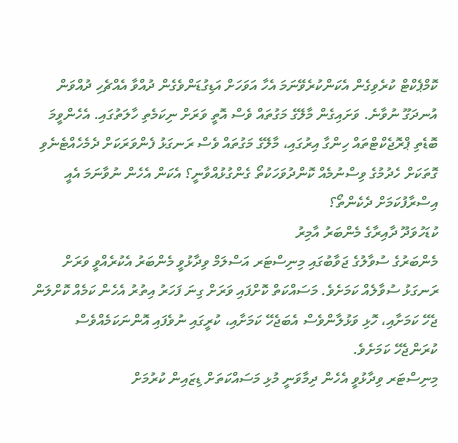ކޮމްޕެކްޓް ކުރެވިގެން އެކަންކުރެވޭނަމަ އެހާ އަވަހަށް އަޑިގުޑަންވެގެން ދުއްވާ އެއްޗެހި ދުއްވަން އުނދަގޫ ނުވާނެ. ވަށައިގެން މާލޭގެ މަގުތައް ވެސް އޮތީ ވަރަށް ނިކަމެތި ހާލަތުގައި. އެހެންވީމަ ބޮޑެތި ޕްރޮޖެކްޓްތައް ހިންގާ އިރުގައި، މާލޭގެ މަގުތައް ވެސް ރަނގަޅު ފެންވަރަކަށް ދެމެހެއްޓެނެވި ގޮތަކަށް ހެދުމުގެ ވިސްނުމެއް ކޮންދުވަހަކުތޯ ގެންގުޅުއްވާނީ؟ އެކަން އެހެން ނުވާނަމަ އެއީ އިސްރާފުކަމަށް ދެކެންތޯ؟
ކުޑަހުވަދޫ ދާއިރާގެ މެންބަރު އާމިރު
މެންބަރުގެ ސުވާލުގެ ޖަވާބުގައި މިނިސްޓަރ އަސްލަމް ވިދާޅުވީ މެންބަރު އެކުރެއްވީ ވަރަށް ރަނގަޅު ސުވާލެއް ކަމަށެވެ. މަސައްކަތް ކޮށްފައި ވަރަށް ގިނަ ފަހަރު އިތުރު އެހެން ކަމެއް ކޮށްލަން ޖެހޭ ކަމަށާއި، ހޮޅި ވަޅުލާންވެސް އެބަޖެހޭ ކަމަށާއި، ކުރީގައި ނުވެފައި އޮންނަކަމެއްވެސް ކުރަންޖެހޭ ކަމަށެވެ.
މިނިސްޓަރ ވިދާޅުވީ އެހެން ދިމާވަނީ މުޅި މަސައްކަތަށް ޑިޒައިން ކުރުމަށް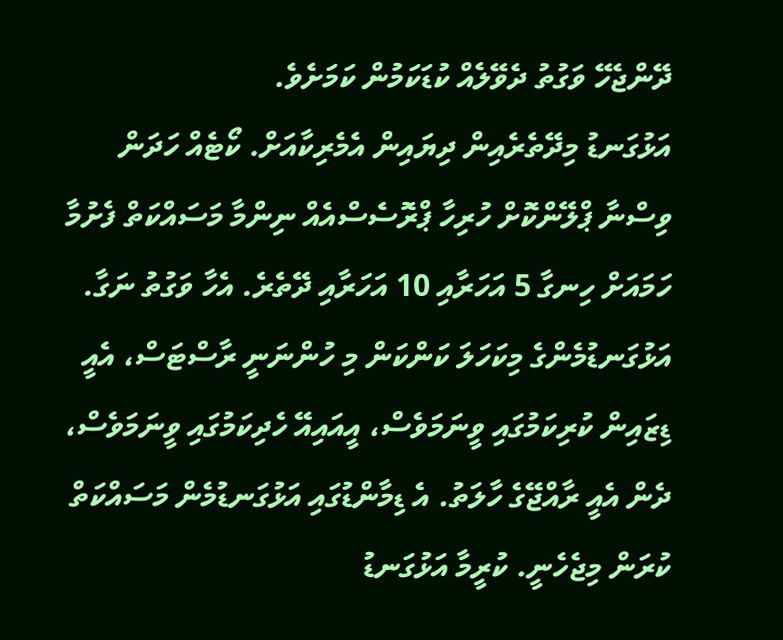ދޭންޖެހޭ ވަގުތު ދެވޭލެއް ކުޑަކަމުން ކަމަށެވެ.
އަޅުގަނޑު މިދޭތެރެއިން ދިޔައިން އެމެރިކާއަށް. ކޯޓެއް ހަދަން ވިސްނާ ޕްލޭންކޮށް ހުރިހާ ޕްރޮސެސްއެއް ނިންމާ މަސައްކަތް ފެށުމާ ހަމައަށް ހިނގާ 5 އަހަރާއި 10 އަހަރާއި ދޭތެރެ. އެހާ ވަގުތު ނަގާ. އަޅުގަނޑުމެންގެ މިކަހަލަ ކަންކަން މި ހުންނަނީ ރާސްޓަސް، އެއީ ޑިޒައިން ކުރިކަމުގައި ވީނަމަވެސް، އީއައިއޭ ހެދިކަމުގައި ވީނަމަވެސް، ދެން އެއީ ރާއްޖޭގެ ހާލަތު. އެ ޑިމާންޑުގައި އަޅުގަނޑުމެން މަސައްކަތް ކުރަން މިޖެހެނީ. ކުރީމާ އަޅުގަނޑު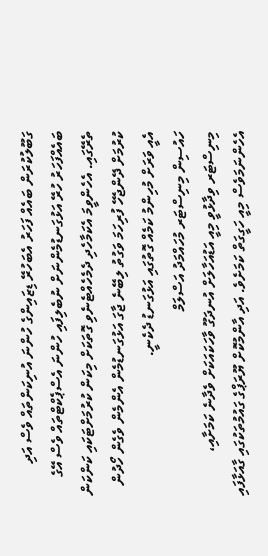ގަބޫލުކުރަން ބައެއް ފަހަރު އެބަހުރޭ ޑިޒައިންގެ ހުންނަ އުނިކަންތައް ވެސް އަދި ބައެއްފަހަރު ހުރޭ އަޅުގަނޑުމެންނަށް ނުބެލިފައި ހުންނަ އެސްޕެކްޓްތައް ވެސް އޭގެ ތެރޭގައި. އެހެންވީމަ އެކަމާހެދި ދެމެހެއްޓެނެވި ގޮތަކަށް މިކަން ކުރުމަށްޓަކައި ކަންކަން ކުރުމަށް ދޭންޖެހޭ ފުރިހަމަ ވަގުތު ލިބޭނެ ޖާގަ އަޅުގަނޑުމެން އެންމެން ވެގެން ހޯދުން އެއީ ވަރަށް މުހިންމު ކަމެއް ގޮތުގައި އަޅުގަނޑު ދެކެނީ.
ހައުސިން މިނިސްޓަރ މުހައްމަދު އަސްލަމް
މިނިސްޓަރ ވިދާޅުވީ މިއީ އަޑުއަހާލަށް އުނދަގޫ ވާހަކައަކަށް ވެދާނެ ކަމަށާއި، އެހެންނަމަވެސް މިއީ ހަގީގަތް ކަމަށެވެ. އަދި އާންމުކޮށް ޔޫރަޕްގެ ގައުމުތަކުގައި ގާއަޅާފައި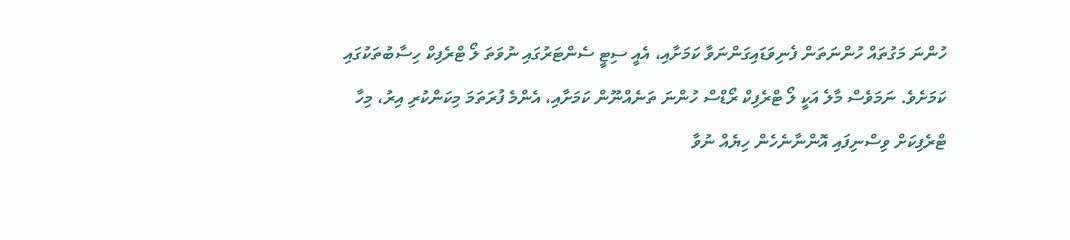ހުންނަ މަގުތައް ހުންނަތަން ފެނިވަޑައިގަންނަވާ ކަމަށާއި، އެއީ ސިޓީ ސެންޓަރުގައި ނުވަތަ ލޯ ޓްރެފިކް ހިސާބުތަކުގައި ކަމަށެވެ. ނަމަވެސް މާލެ އަކީ ލޯ ޓްރެފިކް ރޯޑްސް ހުންނަ ތަނެއްނޫން ކަމަށާއި، އެންމެ ފުރަތަމަ މިކަންކުރި އިރު، މިހާ ޓްރެފިކަށް ވިސްނިފައި އޮންނާނެހެން ހިޔެއް ނުވާ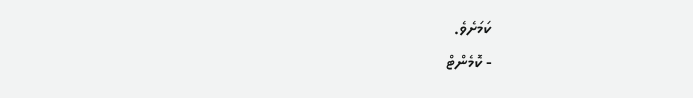ކަމަށެވެ.
- ކޮމެންޓް